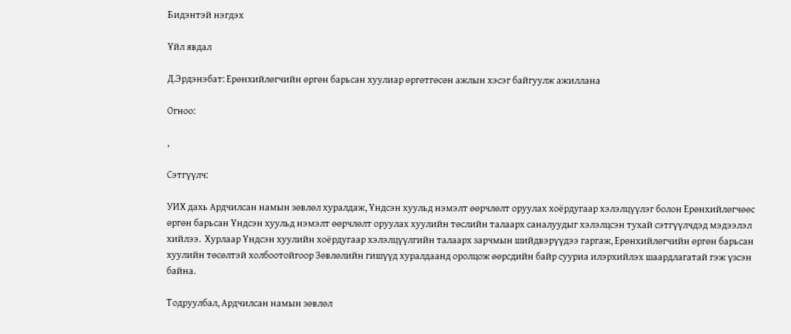Бидэнтэй нэгдэх

Үйл явдал

Д.Эрдэнэбат: Ерөнхийлөгчийн өргөн барьсан хуулиар өргөтгөсөн ажлын хэсэг байгуулж ажиллана

Огноо:

,

Сэтгүүлч:

УИХ дахь Ардчилсан намын зөвлөл хуралдаж, Үндсэн хуульд нэмэлт өөрчлөлт оруулах хоёрдугаар хэлэлцүүлэг болон Ерөнхийлөгчөөс өргөн барьсан Үндсэн хуульд нэмэлт өөрчлөлт оруулах хуулийн төслийн талаарх саналуудыг хэлэлцсэн тухай сэтгүүлчдэд мэдээлэл хийлээ.  Хурлаар Үндсэн хуулийн хоёрдугаар хэлэлцүүлгийн талаарх зарчмын шийдвэрүүдээ гаргаж, Ерөнхийлөгчийн өргөн барьсан хуулийн төсөлтэй холбоотойгоор Зөвлөлийн гишүүд хуралдаанд оролцож өөрсдийн байр сууриа илэрхийлэх шаардлагатай гэж үзсэн байна.

Тодруулбал, Ардчилсан намын зөвлөл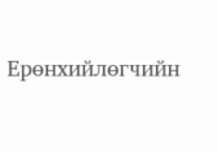Ерөнхийлөгчийн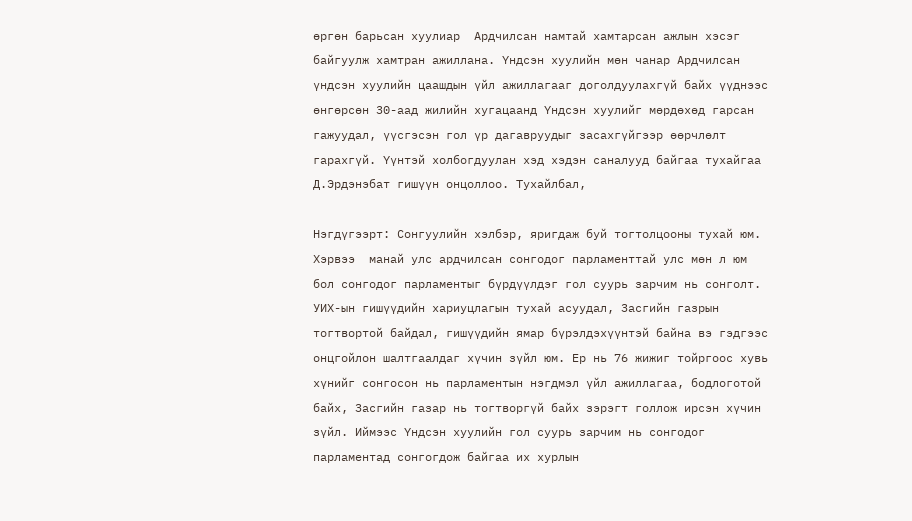өргөн барьсан хуулиар  Ардчилсан намтай хамтарсан ажлын хэсэг байгуулж хамтран ажиллана. Үндсэн хуулийн мөн чанар Ардчилсан үндсэн хуулийн цаашдын үйл ажиллагааг доголдуулахгүй байх үүднээс өнгөрсөн 30-аад жилийн хугацаанд Үндсэн хуулийг мөрдөхөд гарсан гажуудал, үүсгэсэн гол үр дагавруудыг засахгүйгээр өөрчлөлт гарахгүй. Үүнтэй холбогдуулан хэд хэдэн саналууд байгаа тухайгаа Д.Эрдэнэбат гишүүн онцоллоо. Тухайлбал,

Нэгдүгээрт: Сонгуулийн хэлбэр, яригдаж буй тогтолцооны тухай юм. Хэрвээ  манай улс ардчилсан сонгодог парламенттай улс мөн л юм бол сонгодог парламентыг бүрдүүлдэг гол суурь зарчим нь сонголт. УИХ-ын гишүүдийн хариуцлагын тухай асуудал, Засгийн газрын тогтвортой байдал, гишүүдийн ямар бүрэлдэхүүнтэй байна вэ гэдгээс онцгойлон шалтгаалдаг хүчин зүйл юм. Ер нь 76 жижиг тойргоос хувь хүнийг сонгосон нь парламентын нэгдмэл үйл ажиллагаа, бодлоготой байх, Засгийн газар нь тогтворгүй байх зэрэгт голлож ирсэн хүчин зүйл. Иймээс Үндсэн хуулийн гол суурь зарчим нь сонгодог парламентад сонгогдож байгаа их хурлын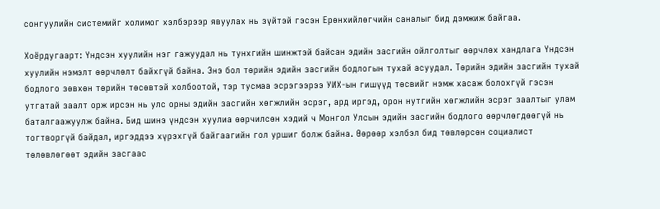сонгуулийн системийг холимог хэлбэрээр явуулах нь зүйтэй гэсэн Ерөнхийлөгчийн саналыг бид дэмжиж байгаа.

Хоёрдугаарт: Үндсэн хуулийн нэг гажуудал нь тунхгийн шинжтэй байсан эдийн засгийн ойлголтыг өөрчлөх хандлага Үндсэн хуулийн нэмэлт өөрчлөлт байхгүй байна. Энэ бол төрийн эдийн засгийн бодлогын тухай асуудал. Төрийн эдийн засгийн тухай бодлого зөвхөн төрийн төсөвтэй холбоотой, тэр тусмаа эсрэгээрээ УИХ-ын гишүүд төсвийг нэмж хасаж болохгүй гэсэн утгатай заалт орж ирсэн нь улс орны эдийн засгийн хөгжлийн эсрэг, ард иргэд, орон нутгийн хөгжлийн эсрэг заалтыг улам баталгаажуулж байна. Бид шинэ үндсэн хуулиа өөрчилсөн хэдий ч Монгол Улсын эдийн засгийн бодлого өөрчлөгдөөгүй нь тогтворгүй байдал, иргэддээ хүрэхгүй байгаагийн гол уршиг болж байна. Өөрөөр хэлбэл бид төвлөрсөн социалист төлөвлөгөөт эдийн засгаас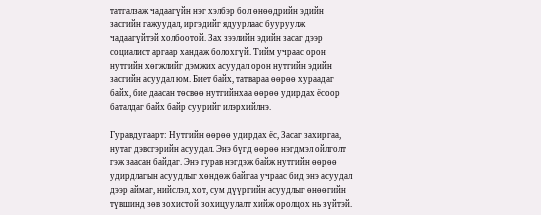татгалзаж чадаагүйн нэг хэлбэр бол өнөөдрийн эдийн засгийн гажуудал, иргэдийг ядуурлаас бууруулж чадаагүйтэй холбоотой. Зах зээлийн эдийн засаг дээр социалист аргаар хандаж болохгүй. Тийм учраас орон нутгийн хөгжлийг дэмжих асуудал орон нутгийн эдийн засгийн асуудал юм. Биет байх, татвараа өөрөө хураадаг байх, бие даасан төсвөө нутгийнхаа өөрөө удирдах ёсоор баталдаг байх байр суурийг илэрхийлнэ.

Гуравдугаарт: Нутгийн өөрөө удирдах ёс, Засаг захиргаа, нутаг дэвсгэрийн асуудал. Энэ бүгд өөрөө нэгдмэл ойлголт гэж заасан байдаг. Энэ гурав нэгдэж байж нутгийн өөрөө удирдлагын асуудлыг хөндөж байгаа учраас бид энэ асуудал дээр аймаг, нийслэл, хот, сум дүүргийн асуудлыг өнөөгийн түвшинд зөв зохистой зохицуулалт хийж оролцох нь зүйтэй.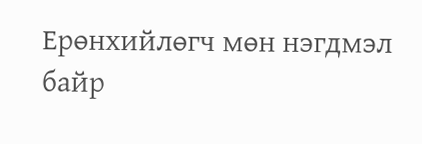Ерөнхийлөгч мөн нэгдмэл байр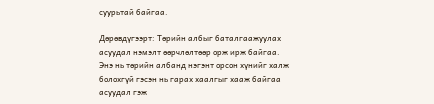суурьтай байгаа.

Дөрөвдүгээрт: Төрийн албыг баталгаажуулах асуудал нэмэлт өөрчлөлтөөр орж ирж байгаа. Энэ нь төрийн албанд нэгэнт орсон хүнийг халж болохгүй гэсэн нь гарах хаалгыг хааж байгаа асуудал гэж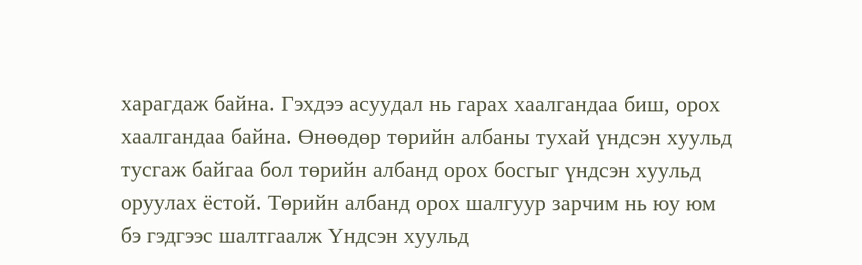харагдаж байна. Гэхдээ асуудал нь гарах хаалгандаа биш, орох хаалгандаа байна. Өнөөдөр төрийн албаны тухай үндсэн хуульд тусгаж байгаа бол төрийн албанд орох босгыг үндсэн хуульд оруулах ёстой. Төрийн албанд орох шалгуур зарчим нь юу юм бэ гэдгээс шалтгаалж Үндсэн хуульд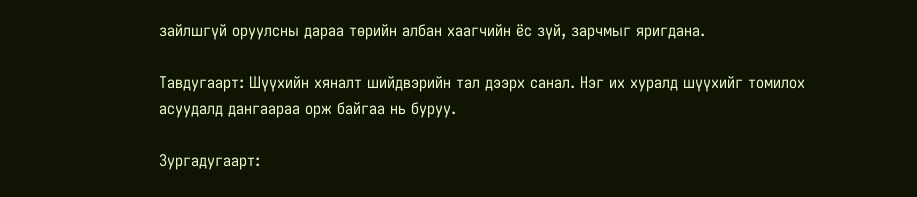зайлшгүй оруулсны дараа төрийн албан хаагчийн ёс зүй, зарчмыг яригдана.

Тавдугаарт: Шүүхийн хяналт шийдвэрийн тал дээрх санал. Нэг их хуралд шүүхийг томилох асуудалд дангаараа орж байгаа нь буруу.

Зургадугаарт: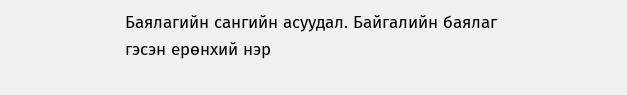Баялагийн сангийн асуудал. Байгалийн баялаг гэсэн ерөнхий нэр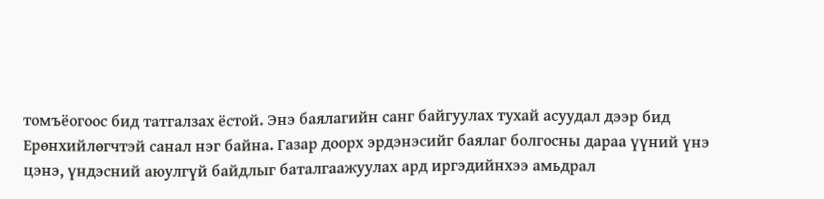томъёогоос бид татгалзах ёстой. Энэ баялагийн санг байгуулах тухай асуудал дээр бид Ерөнхийлөгчтэй санал нэг байна. Газар доорх эрдэнэсийг баялаг болгосны дараа үүний үнэ цэнэ, үндэсний аюулгүй байдлыг баталгаажуулах ард иргэдийнхээ амьдрал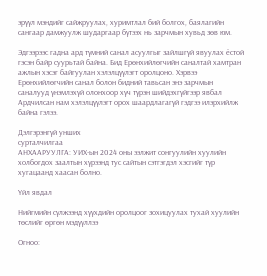эрүүл мэндийг сайжруулах, хуримтлал бий болгох, баялагийн сангаар дамжуулж шударгаар бүтээх нь зарчмын хувьд зөв юм.

Эдгээрээс гадна ард түмний санал асуулгыг зайлшгүй явуулах ёстой гэсэн байр суурьтай байна. Бид Ерөнхийлөгчийн саналтай хамтран ажлын хэсэг байгуулан хэлэлцүүлэгт оролцоно. Хэрвээ Ерөнхийлөгчийн санал болон бидний тавьсан энэ зарчмын саналууд үнэмлэхүй олонхоор хүч түрэн шийдэхгүйгээр явбал Ардчилсан нам хэлэлцүүлэгт орох шаардлагагүй гэдгээ илэрхийлж байна гэлээ.

Дэлгэрэнгүй унших
сурталчилгаа
АНХААРУУЛГА: УИХ-ын 2024 оны ээлжит сонгуулийн хуулийн холбогдох заалтын хүрээнд тус сайтын сэтгэгдэл хэсгийг түр хугацаанд хаасан болно.

Үйл явдал

Нийгмийн сүлжээнд хүүхдийн оролцоог зохицуулах тухай хуулийн төслийг өргөн мэдүүллээ

Огноо: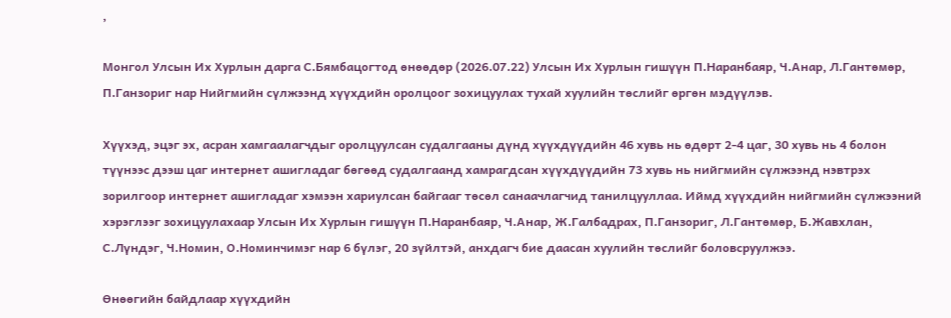,

Монгол Улсын Их Хурлын дарга С.Бямбацогтод өнөөдөр (2026.07.22) Улсын Их Хурлын гишүүн П.Наранбаяр, Ч.Анар, Л.Гантөмөр, П.Ганзориг нар Нийгмийн сүлжээнд хүүхдийн оролцоог зохицуулах тухай хуулийн төслийг өргөн мэдүүлэв.

Хүүхэд, эцэг эх, асран хамгаалагчдыг оролцуулсан судалгааны дүнд хүүхдүүдийн 46 хувь нь өдөрт 2-4 цаг, 30 хувь нь 4 болон түүнээс дээш цаг интернет ашигладаг бөгөөд судалгаанд хамрагдсан хүүхдүүдийн 73 хувь нь нийгмийн сүлжээнд нэвтрэх зорилгоор интернет ашигладаг хэмээн хариулсан байгааг төсөл санаачлагчид танилцууллаа. Иймд хүүхдийн нийгмийн сүлжээний хэрэглээг зохицуулахаар Улсын Их Хурлын гишүүн П.Наранбаяр, Ч.Анар, Ж.Галбадрах, П.Ганзориг, Л.Гантөмөр, Б.Жавхлан, С.Лүндэг, Ч.Номин, О.Номинчимэг нар 6 бүлэг, 20 зүйлтэй, анхдагч бие даасан хуулийн төслийг боловсруулжээ.

Өнөөгийн байдлаар хүүхдийн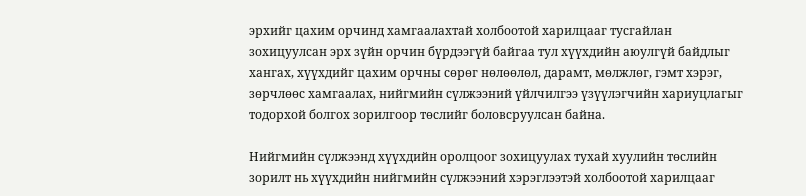эрхийг цахим орчинд хамгаалахтай холбоотой харилцааг тусгайлан зохицуулсан эрх зүйн орчин бүрдээгүй байгаа тул хүүхдийн аюулгүй байдлыг хангах, хүүхдийг цахим орчны сөрөг нөлөөлөл, дарамт, мөлжлөг, гэмт хэрэг, зөрчлөөс хамгаалах, нийгмийн сүлжээний үйлчилгээ үзүүлэгчийн хариуцлагыг тодорхой болгох зорилгоор төслийг боловсруулсан байна.

Нийгмийн сүлжээнд хүүхдийн оролцоог зохицуулах тухай хуулийн төслийн зорилт нь хүүхдийн нийгмийн сүлжээний хэрэглээтэй холбоотой харилцааг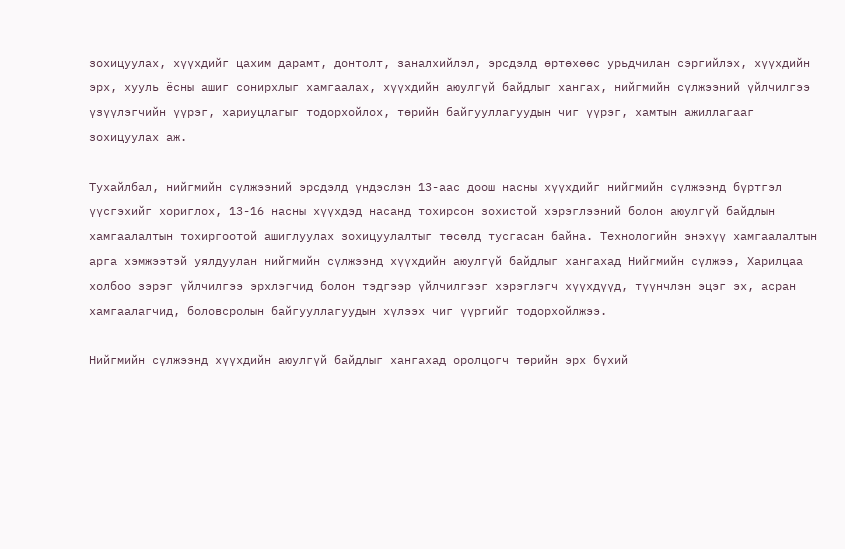зохицуулах, хүүхдийг цахим дарамт, донтолт, заналхийлэл, эрсдэлд өртөхөөс урьдчилан сэргийлэх, хүүхдийн эрх, хууль ёсны ашиг сонирхлыг хамгаалах, хүүхдийн аюулгүй байдлыг хангах, нийгмийн сүлжээний үйлчилгээ үзүүлэгчийн үүрэг, хариуцлагыг тодорхойлох, төрийн байгууллагуудын чиг үүрэг, хамтын ажиллагааг зохицуулах аж.

Тухайлбал, нийгмийн сүлжээний эрсдэлд үндэслэн 13-аас доош насны хүүхдийг нийгмийн сүлжээнд бүртгэл үүсгэхийг хориглох, 13-16 насны хүүхдэд насанд тохирсон зохистой хэрэглээний болон аюулгүй байдлын хамгаалалтын тохиргоотой ашиглуулах зохицуулалтыг төсөлд тусгасан байна. Технологийн энэхүү хамгаалалтын арга хэмжээтэй уялдуулан нийгмийн сүлжээнд хүүхдийн аюулгүй байдлыг хангахад Нийгмийн сүлжээ, Харилцаа холбоо зэрэг үйлчилгээ эрхлэгчид болон тэдгээр үйлчилгээг хэрэглэгч хүүхдүүд, түүнчлэн эцэг эх, асран хамгаалагчид, боловсролын байгууллагуудын хүлээх чиг үүргийг тодорхойлжээ.

Нийгмийн сүлжээнд хүүхдийн аюулгүй байдлыг хангахад оролцогч төрийн эрх бүхий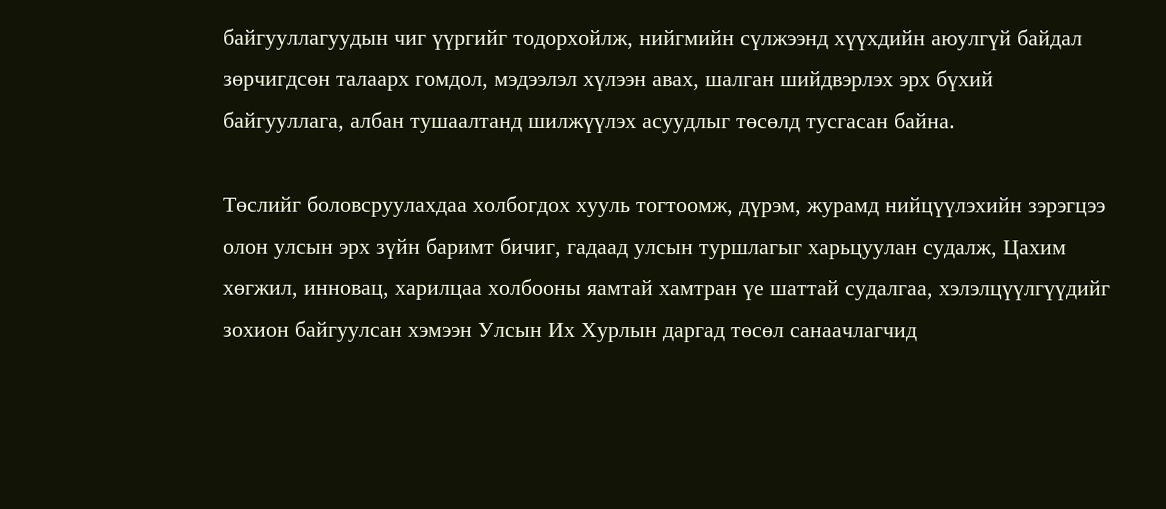байгууллагуудын чиг үүргийг тодорхойлж, нийгмийн сүлжээнд хүүхдийн аюулгүй байдал зөрчигдсөн талаарх гомдол, мэдээлэл хүлээн авах, шалган шийдвэрлэх эрх бүхий байгууллага, албан тушаалтанд шилжүүлэх асуудлыг төсөлд тусгасан байна.

Төслийг боловсруулахдаа холбогдох хууль тогтоомж, дүрэм, журамд нийцүүлэхийн зэрэгцээ олон улсын эрх зүйн баримт бичиг, гадаад улсын туршлагыг харьцуулан судалж, Цахим хөгжил, инновац, харилцаа холбооны яамтай хамтран үе шаттай судалгаа, хэлэлцүүлгүүдийг зохион байгуулсан хэмээн Улсын Их Хурлын даргад төсөл санаачлагчид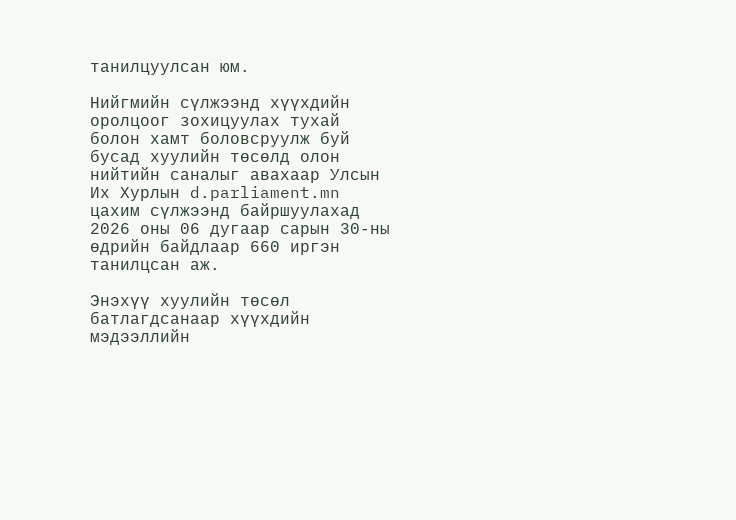танилцуулсан юм.

Нийгмийн сүлжээнд хүүхдийн оролцоог зохицуулах тухай болон хамт боловсруулж буй бусад хуулийн төсөлд олон нийтийн саналыг авахаар Улсын Их Хурлын d.parliament.mn цахим сүлжээнд байршуулахад 2026 оны 06 дугаар сарын 30-ны өдрийн байдлаар 660 иргэн танилцсан аж.

Энэхүү хуулийн төсөл батлагдсанаар хүүхдийн мэдээллийн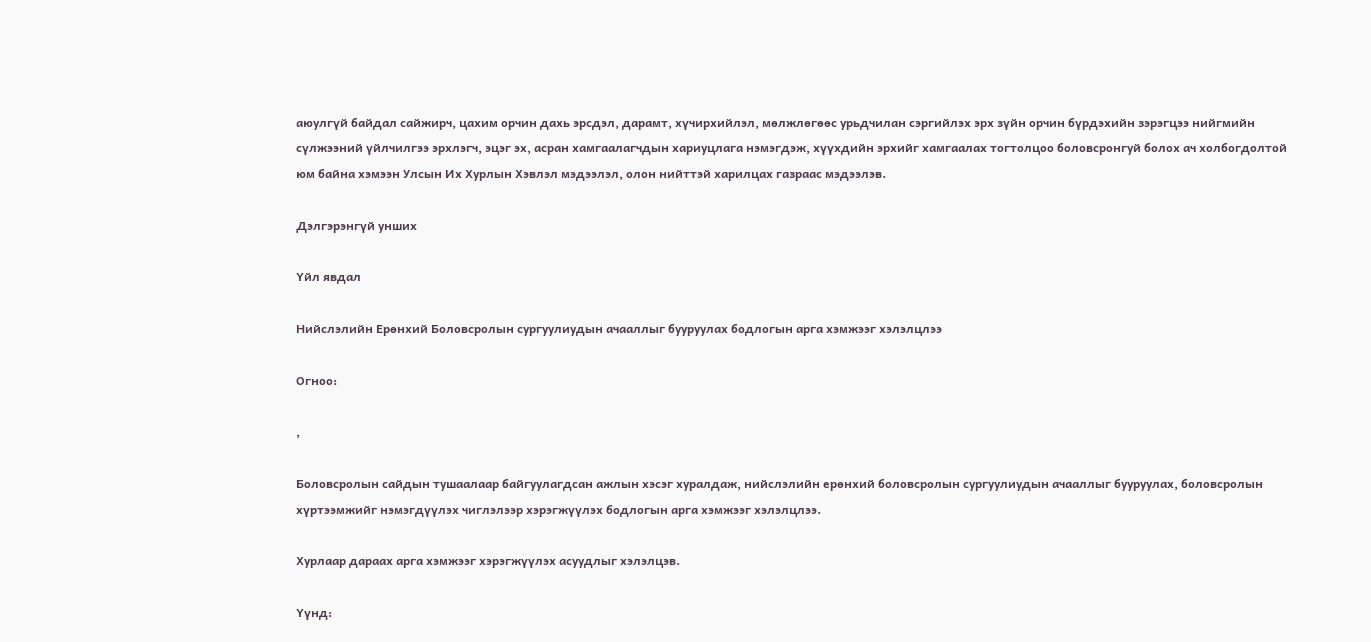аюулгүй байдал сайжирч, цахим орчин дахь эрсдэл, дарамт, хүчирхийлэл, мөлжлөгөөс урьдчилан сэргийлэх эрх зүйн орчин бүрдэхийн зэрэгцээ нийгмийн сүлжээний үйлчилгээ эрхлэгч, эцэг эх, асран хамгаалагчдын хариуцлага нэмэгдэж, хүүхдийн эрхийг хамгаалах тогтолцоо боловсронгуй болох ач холбогдолтой юм байна хэмээн Улсын Их Хурлын Хэвлэл мэдээлэл, олон нийттэй харилцах газраас мэдээлэв.

Дэлгэрэнгүй унших

Үйл явдал

Нийслэлийн Ерөнхий Боловсролын сургуулиудын ачааллыг бууруулах бодлогын арга хэмжээг хэлэлцлээ

Огноо:

,

Боловсролын сайдын тушаалаар байгуулагдсан ажлын хэсэг хуралдаж, нийслэлийн ерөнхий боловсролын сургуулиудын ачааллыг бууруулах, боловсролын хүртээмжийг нэмэгдүүлэх чиглэлээр хэрэгжүүлэх бодлогын арга хэмжээг хэлэлцлээ.

Хурлаар дараах арга хэмжээг хэрэгжүүлэх асуудлыг хэлэлцэв.

Үүнд: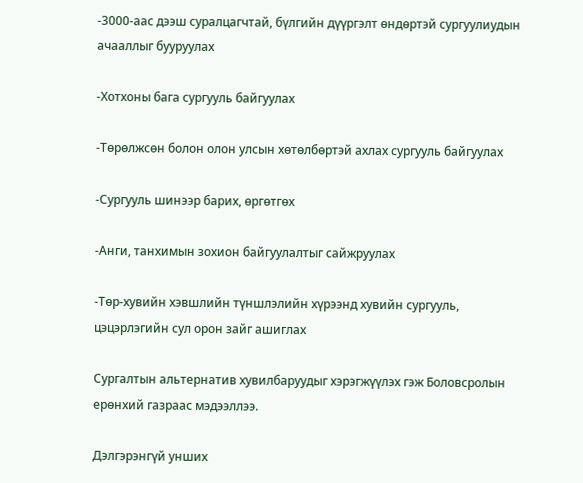-3000-аас дээш суралцагчтай, бүлгийн дүүргэлт өндөртэй сургуулиудын ачааллыг бууруулах

-Хотхоны бага сургууль байгуулах

-Төрөлжсөн болон олон улсын хөтөлбөртэй ахлах сургууль байгуулах

-Сургууль шинээр барих, өргөтгөх

-Анги, танхимын зохион байгуулалтыг сайжруулах

-Төр-хувийн хэвшлийн түншлэлийн хүрээнд хувийн сургууль, цэцэрлэгийн сул орон зайг ашиглах

Сургалтын альтернатив хувилбаруудыг хэрэгжүүлэх гэж Боловсролын ерөнхий газраас мэдээллээ.

Дэлгэрэнгүй унших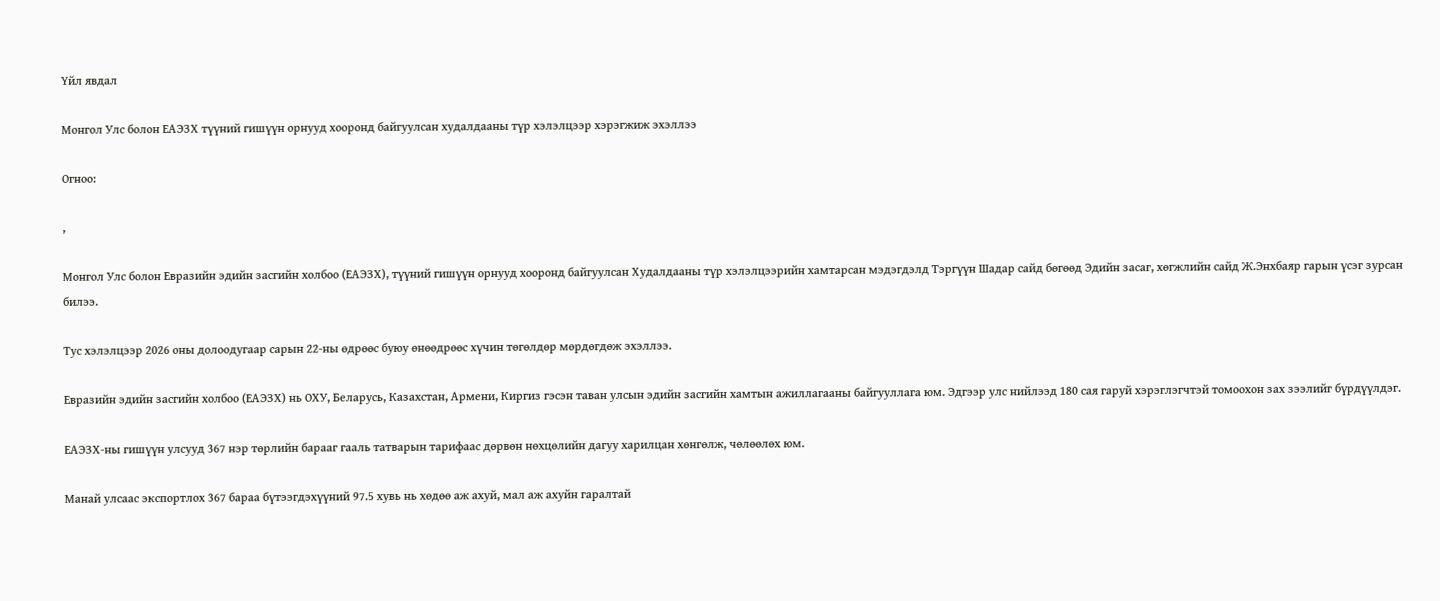Үйл явдал

Монгол Улс болон ЕАЭЗХ түүний гишүүн орнууд хооронд байгуулсан худалдааны түр хэлэлцээр хэрэгжиж эхэллээ

Огноо:

,

Монгол Улс болон Евразийн эдийн засгийн холбоо (ЕАЭЗХ), түүний гишүүн орнууд хооронд байгуулсан Худалдааны түр хэлэлцээрийн хамтарсан мэдэгдэлд Тэргүүн Шадар сайд бөгөөд Эдийн засаг, хөгжлийн сайд Ж.Энхбаяр гарын үсэг зурсан билээ.

Тус хэлэлцээр 2026 оны долоодугаар сарын 22-ны өдрөөс буюу өнөөдрөөс хүчин төгөлдөр мөрдөгдөж эхэллээ.

Евразийн эдийн засгийн холбоо (ЕАЭЗХ) нь ОХУ, Беларусь, Казахстан, Армени, Киргиз гэсэн таван улсын эдийн засгийн хамтын ажиллагааны байгууллага юм. Эдгээр улс нийлээд 180 сая гаруй хэрэглэгчтэй томоохон зах зээлийг бүрдүүлдэг.

ЕАЭЗХ-ны гишүүн улсууд 367 нэр төрлийн барааг гааль татварын тарифаас дөрвөн нөхцөлийн дагуу харилцан хөнгөлж, чөлөөлөх юм.

Манай улсаас экспортлох 367 бараа бүтээгдэхүүний 97.5 хувь нь хөдөө аж ахуй, мал аж ахуйн гаралтай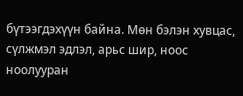бүтээгдэхүүн байна. Мөн бэлэн хувцас, сүлжмэл эдлэл, арьс шир, ноос ноолууран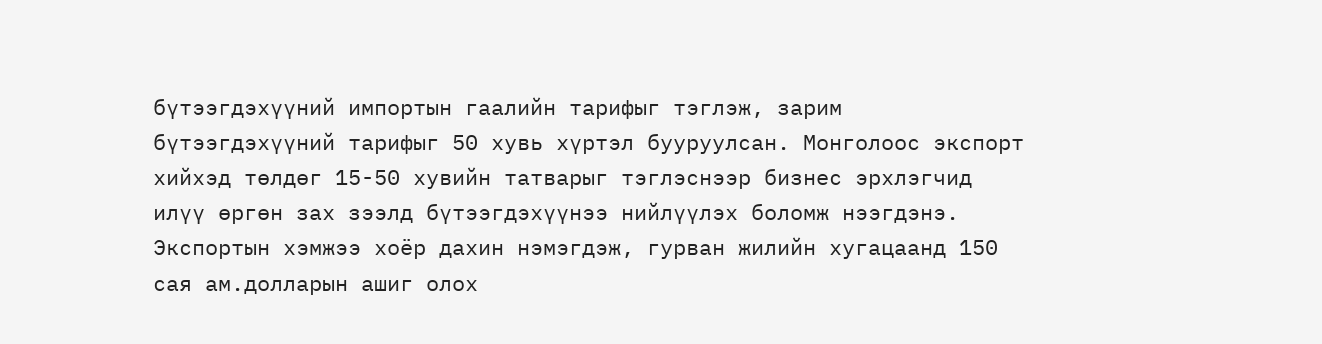бүтээгдэхүүний импортын гаалийн тарифыг тэглэж, зарим бүтээгдэхүүний тарифыг 50 хувь хүртэл бууруулсан. Монголоос экспорт хийхэд төлдөг 15-50 хувийн татварыг тэглэснээр бизнес эрхлэгчид илүү өргөн зах зээлд бүтээгдэхүүнээ нийлүүлэх боломж нээгдэнэ. Экспортын хэмжээ хоёр дахин нэмэгдэж, гурван жилийн хугацаанд 150 сая ам.долларын ашиг олох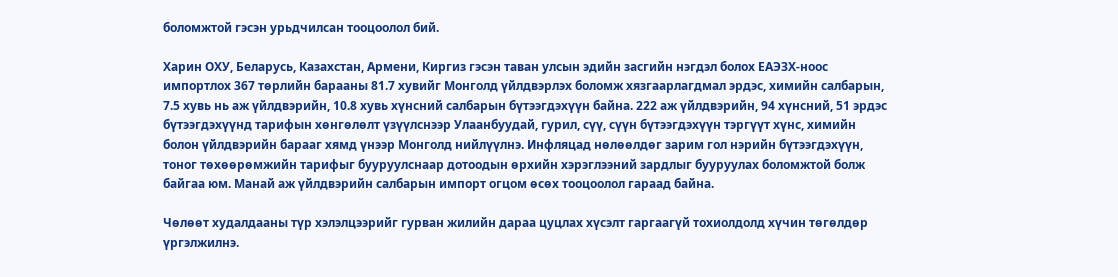боломжтой гэсэн урьдчилсан тооцоолол бий.

Харин ОХУ, Беларусь, Казахстан, Армени, Киргиз гэсэн таван улсын эдийн засгийн нэгдэл болох ЕАЭЗХ-ноос импортлох 367 төрлийн барааны 81.7 хувийг Монголд үйлдвэрлэх боломж хязгаарлагдмал эрдэс, химийн салбарын, 7.5 хувь нь аж үйлдвэрийн, 10.8 хувь хүнсний салбарын бүтээгдэхүүн байна. 222 аж үйлдвэрийн, 94 хүнсний, 51 эрдэс бүтээгдэхүүнд тарифын хөнгөлөлт үзүүлснээр Улаанбуудай, гурил, сүү, сүүн бүтээгдэхүүн тэргүүт хүнс, химийн болон үйлдвэрийн барааг хямд үнээр Монголд нийлүүлнэ. Инфляцад нөлөөлдөг зарим гол нэрийн бүтээгдэхүүн, тоног төхөөрөмжийн тарифыг бууруулснаар дотоодын өрхийн хэрэглээний зардлыг бууруулах боломжтой болж байгаа юм. Манай аж үйлдвэрийн салбарын импорт огцом өсөх тооцоолол гараад байна.

Чөлөөт худалдааны түр хэлэлцээрийг гурван жилийн дараа цуцлах хүсэлт гаргаагүй тохиолдолд хүчин төгөлдөр үргэлжилнэ.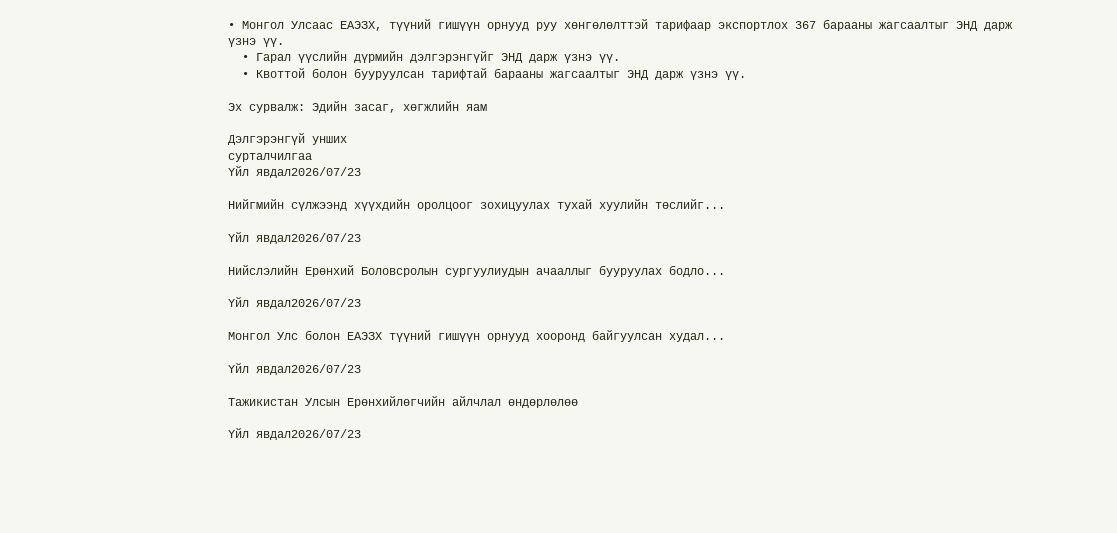• Монгол Улсаас ЕАЭЗХ, түүний гишүүн орнууд руу хөнгөлөлттэй тарифаар экспортлох 367 барааны жагсаалтыг ЭНД дарж үзнэ үү.
  • Гарал үүслийн дүрмийн дэлгэрэнгүйг ЭНД дарж үзнэ үү.
  • Квоттой болон бууруулсан тарифтай барааны жагсаалтыг ЭНД дарж үзнэ үү.

Эх сурвалж: Эдийн засаг, xөгжлийн яам

Дэлгэрэнгүй унших
сурталчилгаа
Үйл явдал2026/07/23

Нийгмийн сүлжээнд хүүхдийн оролцоог зохицуулах тухай хуулийн төслийг...

Үйл явдал2026/07/23

Нийслэлийн Ерөнхий Боловсролын сургуулиудын ачааллыг бууруулах бодло...

Үйл явдал2026/07/23

Монгол Улс болон ЕАЭЗХ түүний гишүүн орнууд хооронд байгуулсан худал...

Үйл явдал2026/07/23

Тажикистан Улсын Ерөнхийлөгчийн айлчлал өндөрлөлөө

Үйл явдал2026/07/23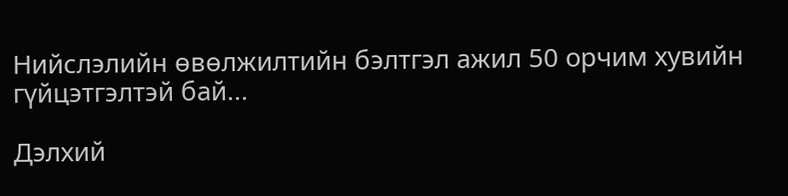Нийслэлийн өвөлжилтийн бэлтгэл ажил 50 орчим хувийн гүйцэтгэлтэй бай...

Дэлхий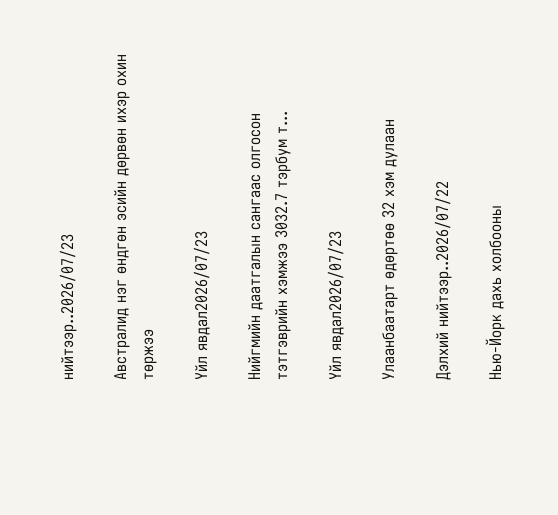нийтээр..2026/07/23

Австралид нэг өндгөн эсийн дөрвөн ихэр охин төржээ

Үйл явдал2026/07/23

Нийгмийн даатгалын сангаас олгосон тэтгэврийн хэмжээ 3032.7 тэрбум т...

Үйл явдал2026/07/23

Улаанбаатарт өдөртөө 32 хэм дулаан

Дэлхий нийтээр..2026/07/22

Нью-Йорк дахь холбооны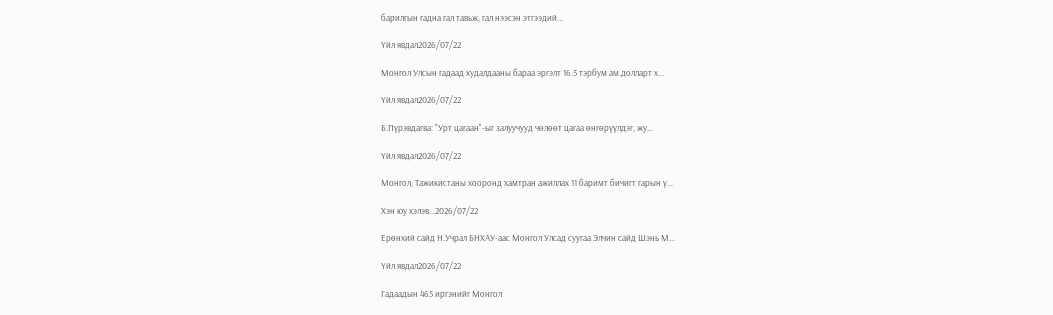барилгын гадна гал тавьж, гал нээсэн этгээдий...

Үйл явдал2026/07/22

Монгол Улсын гадаад худалдааны бараа эргэлт 16.5 тэрбум ам.долларт х...

Үйл явдал2026/07/22

Б.Пүрэвдагва: "Урт цагаан"-ыг залуучууд чөлөөт цагаа өнгөрүүлдэг, жу...

Үйл явдал2026/07/22

Монгол, Тажикистаны хооронд хамтран ажиллах 11 баримт бичигт гарын ү...

Хэн юу хэлэв...2026/07/22

Ерөнхий сайд Н.Учрал БНХАУ-аас Монгол Улсад суугаа Элчин сайд Шэнь М...

Үйл явдал2026/07/22

Гадаадын 465 иргэнийг Монгол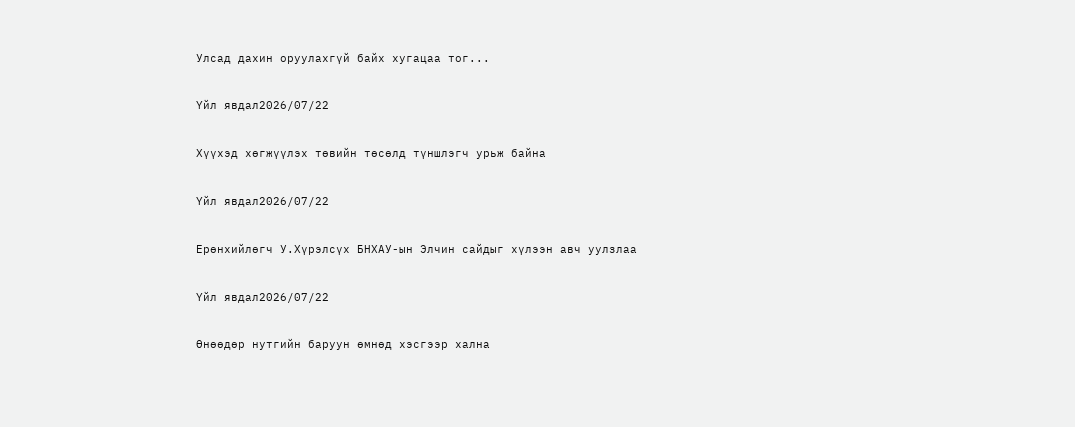Улсад дахин оруулахгүй байх хугацаа тог...

Үйл явдал2026/07/22

Хүүхэд хөгжүүлэх төвийн төсөлд түншлэгч урьж байна

Үйл явдал2026/07/22

Ерөнхийлөгч У.Хүрэлсүх БНХАУ-ын Элчин сайдыг хүлээн авч уулзлаа

Үйл явдал2026/07/22

Өнөөдөр нутгийн баруун өмнөд хэсгээр хална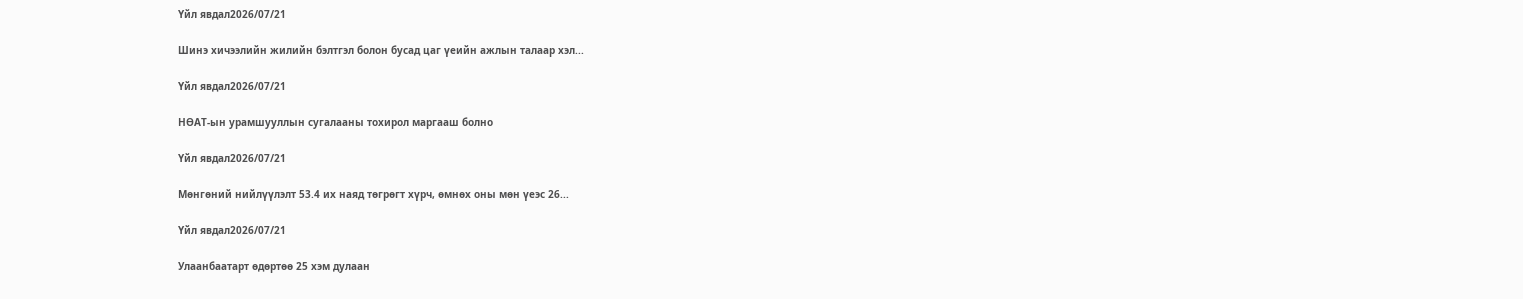Үйл явдал2026/07/21

Шинэ хичээлийн жилийн бэлтгэл болон бусад цаг үеийн ажлын талаар хэл...

Үйл явдал2026/07/21

НӨАТ-ын урамшууллын сугалааны тохирол маргааш болно

Үйл явдал2026/07/21

Мөнгөний нийлүүлэлт 53.4 их наяд төгрөгт хүрч, өмнөх оны мөн үеэс 26...

Үйл явдал2026/07/21

Улаанбаатарт өдөртөө 25 хэм дулаан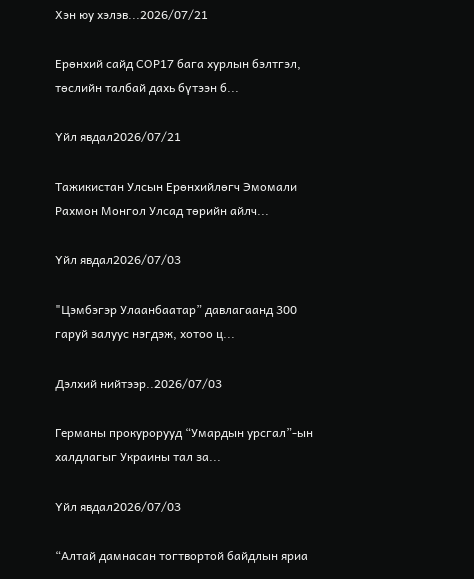Хэн юу хэлэв...2026/07/21

Ерөнхий сайд СОР17 бага хурлын бэлтгэл, төслийн талбай дахь бүтээн б...

Үйл явдал2026/07/21

Тажикистан Улсын Ерөнхийлөгч Эмомали Рахмон Монгол Улсад төрийн айлч...

Үйл явдал2026/07/03

"Цэмбэгэр Улаанбаатар” давлагаанд 300 гаруй залуус нэгдэж, хотоо ц...

Дэлхий нийтээр..2026/07/03

Германы прокурорууд “Умардын урсгал”-ын халдлагыг Украины тал за...

Үйл явдал2026/07/03

“Алтай дамнасан тогтвортой байдлын яриа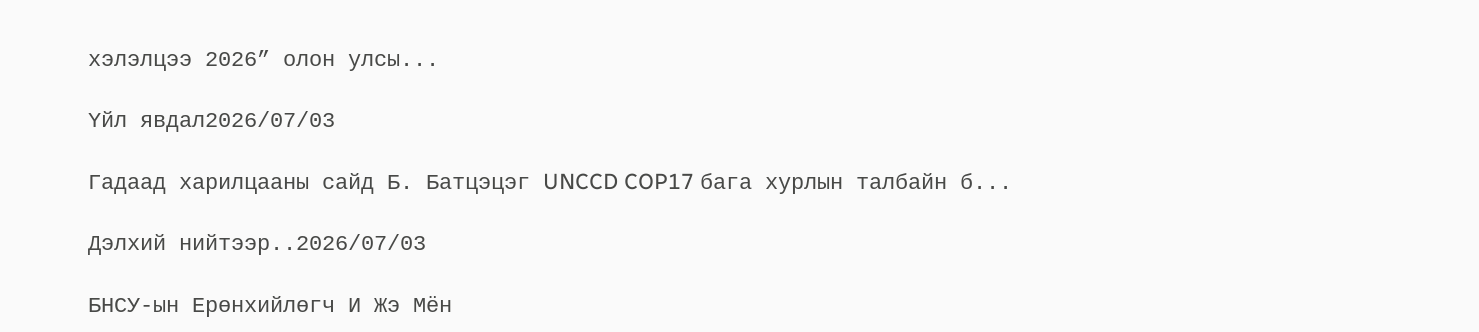хэлэлцээ 2026” олон улсы...

Үйл явдал2026/07/03

Гадаад харилцааны сайд Б. Батцэцэг UNCCD COP17 бага хурлын талбайн б...

Дэлхий нийтээр..2026/07/03

БНСУ-ын Ерөнхийлөгч И Жэ Мён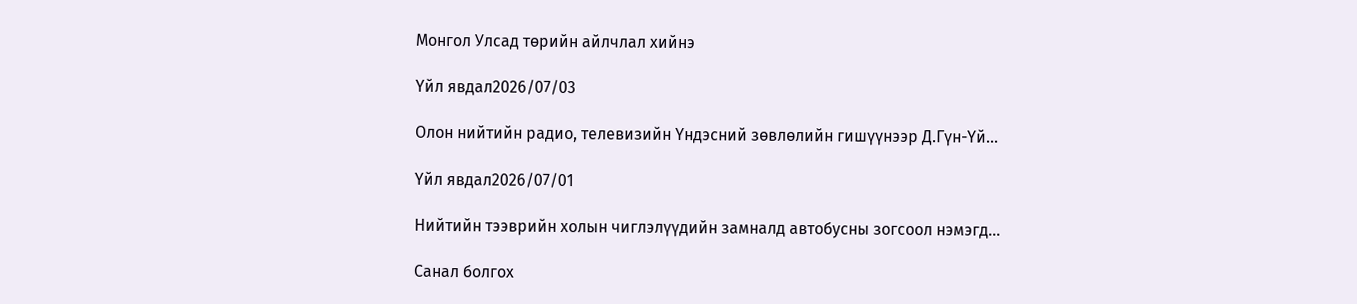Монгол Улсад төрийн айлчлал хийнэ

Үйл явдал2026/07/03

Олон нийтийн радио, телевизийн Үндэсний зөвлөлийн гишүүнээр Д.Гүн-Үй...

Үйл явдал2026/07/01

Нийтийн тээврийн холын чиглэлүүдийн замналд автобусны зогсоол нэмэгд...

Санал болгох